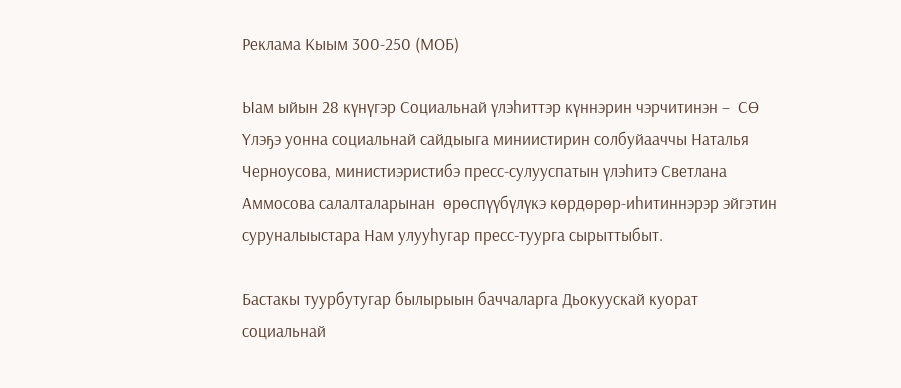Реклама Кыым 300-250 (МОБ)

Ыам ыйын 28 күнүгэр Социальнай үлэһиттэр күннэрин чэрчитинэн –  СӨ Үлэҕэ уонна социальнай сайдыыга миниистирин солбуйааччы Наталья Черноусова, министиэристибэ пресс-сулууспатын үлэһитэ Светлана Аммосова салалталарынан  өрөспүүбүлүкэ көрдөрөр-иһитиннэрэр эйгэтин суруналыыстара Нам улууһугар пресс-туурга сырыттыбыт.

Бастакы туурбутугар былырыын баччаларга Дьокуускай куорат социальнай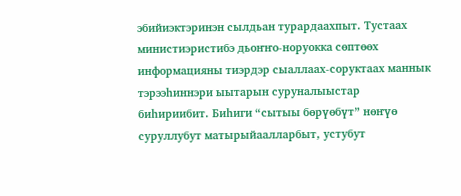эбийиэктэринэн сылдьан турардаахпыт. Тустаах министиэристибэ дьоҥҥо-норуокка сөптөөх информацияны тиэрдэр сыаллаах-соруктаах маннык тэрээһиннэри ыытарын суруналыыстар биһириибит. Биһиги “сытыы бөрүөбүт” нөҥүө суруллубут матырыйаалларбыт, устубут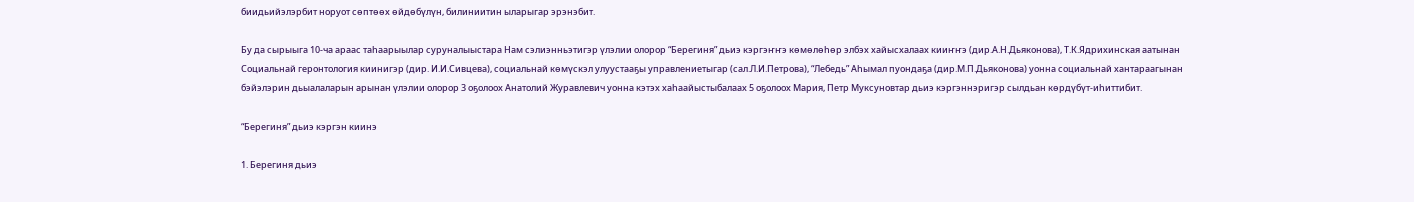биидьийэлэрбит норуот сөптөөх өйдөбүлүн, билиниитин ыларыгар эрэнэбит.

Бу да сырыыга 10-ча араас таһаарыылар суруналыыстара Нам сэлиэнньэтигэр үлэлии олорор “Берегиня” дьиэ кэргэҥҥэ көмөлөһөр элбэх хайысхалаах кииҥҥэ (дир.А.Н.Дьяконова), Т.К.Ядрихинская аатынан Социальнай геронтология киинигэр (дир. И.И.Сивцева), социальнай көмүскэл улуустааҕы управлениетыгар (сал.Л.И.Петрова), “Лебедь” Аһымал пуондаҕа (дир.М.П.Дьяконова) уонна социальнай хантараагынан бэйэлэрин дьыалаларын арынан үлэлии олорор 3 оҕолоох Анатолий Журавлевич уонна кэтэх хаһаайыстыбалаах 5 оҕолоох Мария, Петр Муксуновтар дьиэ кэргэннэригэр сылдьан көрдүбүт-иһиттибит.

“Берегиня” дьиэ кэргэн киинэ

1. Берегиня дьиэ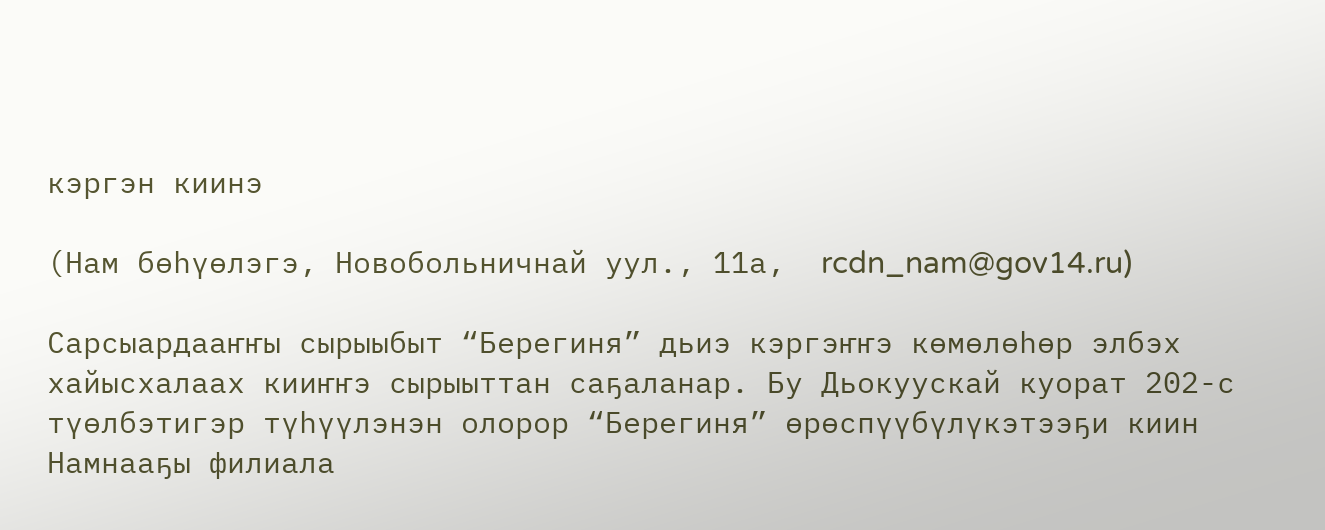кэргэн киинэ

(Нам бөһүөлэгэ, Новобольничнай уул., 11а,  rcdn_nam@gov14.ru)

Сарсыардааҥҥы сырыыбыт “Берегиня” дьиэ кэргэҥҥэ көмөлөһөр элбэх хайысхалаах кииҥҥэ сырыыттан саҕаланар. Бу Дьокуускай куорат 202-с түөлбэтигэр түһүүлэнэн олорор “Берегиня” өрөспүүбүлүкэтээҕи киин Намнааҕы филиала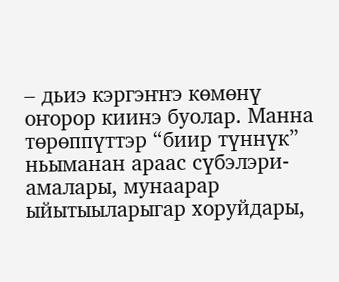– дьиэ кэргэҥҥэ көмөнү оҥорор киинэ буолар. Манна төрөппүттэр “биир түннүк” ньыманан араас сүбэлэри-амалары, мунаарар ыйытыыларыгар хоруйдары,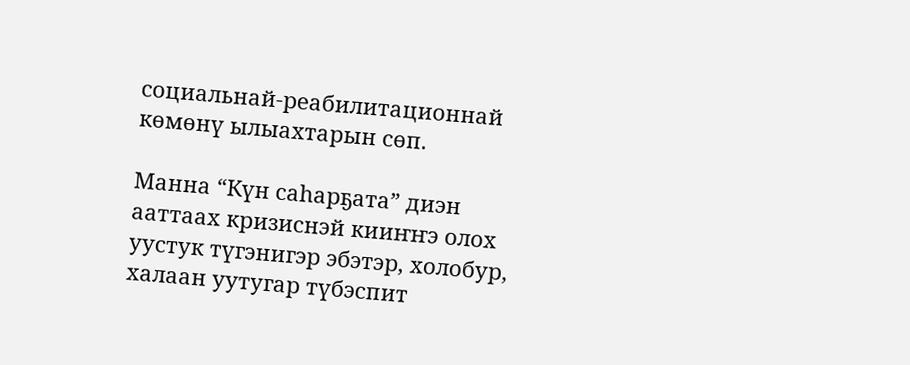социальнай-реабилитационнай көмөнү ылыахтарын сөп.

Манна “Күн саһарҕата” диэн ааттаах кризиснэй кииҥҥэ олох уустук түгэнигэр эбэтэр, холобур, халаан уутугар түбэспит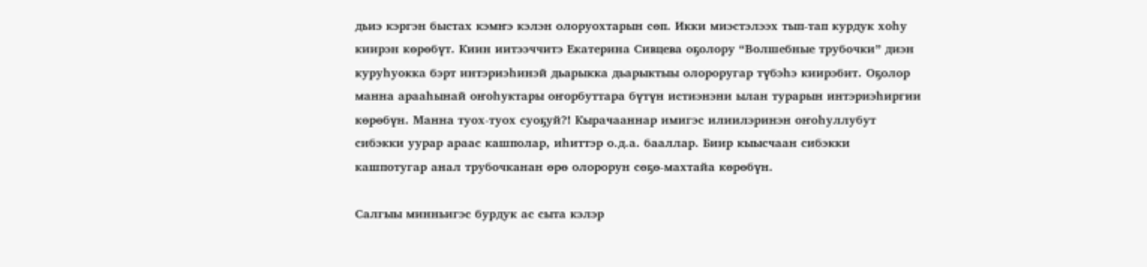дьиэ кэргэн быстах кэмҥэ кэлэн олоруохтарын сөп. Икки миэстэлээх тып-тап курдук хоһу киирэн көрөбүт. Киин иитээччитэ Екатерина Сивцева оҕолору “Волшебные трубочки” диэн куруһуокка бэрт интэриэһинэй дьарыкка дьарыктыы олороругар түбэһэ киирэбит. Оҕолор манна арааһынай оҥоһуктары оҥорбуттара бүтүн истиэнэни ылан турарын интэриэһиргии көрөбүн. Манна туох-туох суоҕуй?! Кырачааннар имигэс илиилэринэн оҥоһуллубут сибэкки уурар араас кашполар, иһиттэр о.д.а. бааллар. Биир кыысчаан сибэкки кашпотугар анал трубочканан өрө олорорун сөҕө-махтайа көрөбүн.

Салгыы минньигэс бурдук ас сыта кэлэр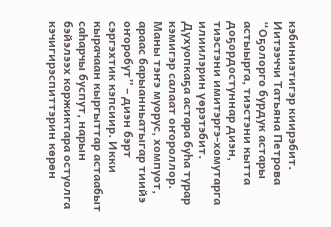кэбиниэтигэр киирэбит. Иитээччи Татьяна Петрова “Оҕолорго бурдук астары астыырга, тиэстэни кытта доҕордостуннар диэн, тиэстэни имитэргэ-хомутарга илиилэрин үөрэтэбит. Духуопкаҕа астара буһа турар кэмигэр салаат оҥороллор. Маны тэҥэ муорус, хомпуот, араас барыанньатыгар тиийэ оҥоробут” – диэн бэрт сэргэхтик кэпсиир. Икки  кырачаан кыргыттар астаабыт саһарчы буспут, нарын бэйэлээх коржиктара остуолга кэчигирэспиттэрин көрөн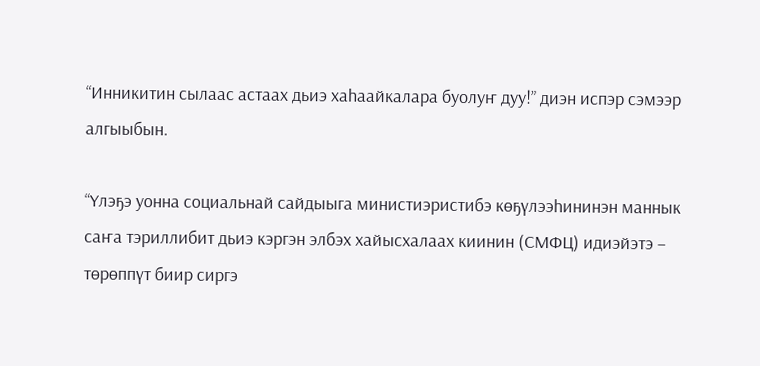“Инникитин сылаас астаах дьиэ хаһаайкалара буолуҥ дуу!” диэн испэр сэмээр алгыыбын.

“Үлэҕэ уонна социальнай сайдыыга министиэристибэ көҕүлээһининэн маннык саҥа тэриллибит дьиэ кэргэн элбэх хайысхалаах киинин (СМФЦ) идиэйэтэ – төрөппүт биир сиргэ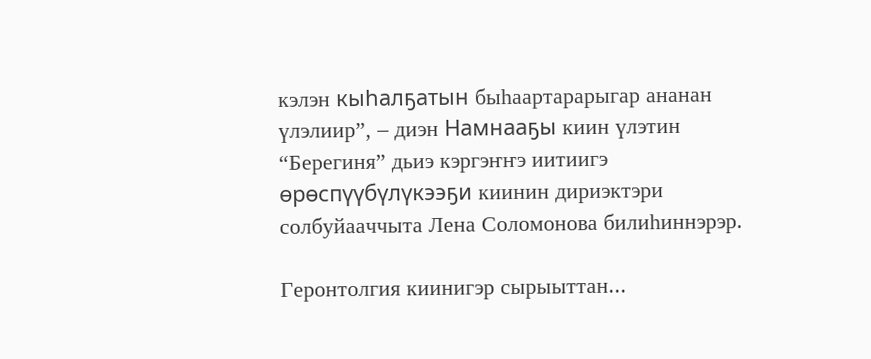кэлэн кыһалҕатын быһаартарарыгар ананан үлэлиир”, – диэн Намнааҕы киин үлэтин “Берегиня” дьиэ кэргэҥҥэ иитиигэ өрөспүүбүлүкээҕи киинин дириэктэри солбуйааччыта Лена Соломонова билиһиннэрэр.

Геронтолгия киинигэр сырыыттан...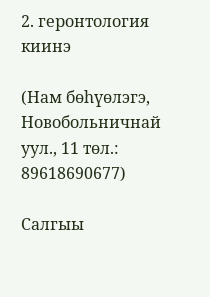2. геронтология киинэ

(Нам бөһүөлэгэ, Новобольничнай уул., 11 төл.: 89618690677)

Салгыы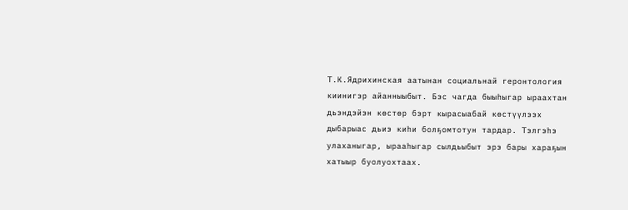Т.К.Ядрихинская аатынан социальнай геронтология киинигэр айанныыбыт. Бэс чагда быыһыгар ыраахтан дьэндэйэн көстөр бэрт кырасыабай көстүүлээх дыбарыас дьиэ киһи болҕомтотун тардар. Тэлгэһэ улаханыгар, ырааһыгар сылдьыбыт эрэ бары хараҕын хатыыр буолуохтаах.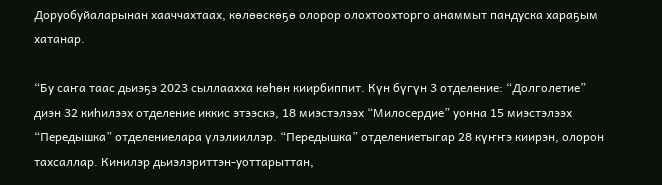Доруобуйаларынан хааччахтаах, көлөөскөҕө олорор олохтоохторго анаммыт пандуска хараҕым хатанар.

“Бу саҥа таас дьиэҕэ 2023 сыллаахха көһөн киирбиппит. Күн бүгүн 3 отделение: “Долголетие” диэн 32 киһилээх отделение иккис этээскэ, 18 миэстэлээх “Милосердие” уонна 15 миэстэлээх “Передышка” отделениелара үлэлииллэр. “Передышка” отделениетыгар 28 күҥҥэ киирэн, олорон тахсаллар. Кинилэр дьиэлэриттэн-уоттарыттан,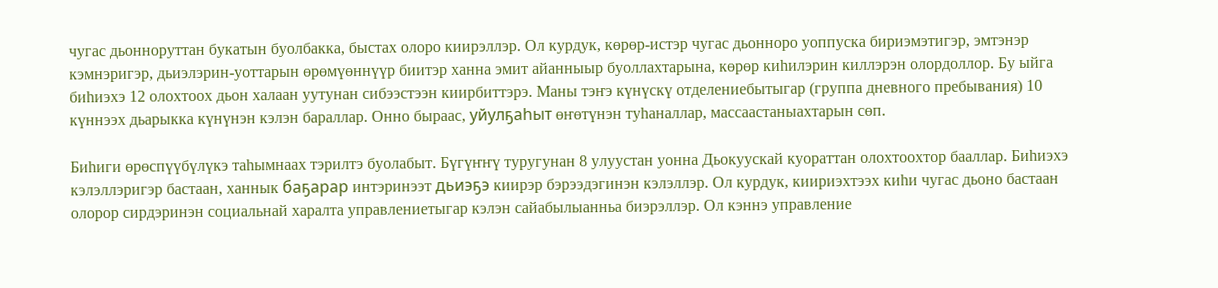чугас дьонноруттан букатын буолбакка, быстах олоро киирэллэр. Ол курдук, көрөр-истэр чугас дьонноро уоппуска бириэмэтигэр, эмтэнэр кэмнэригэр, дьиэлэрин-уоттарын өрөмүөннүүр биитэр ханна эмит айанныыр буоллахтарына, көрөр киһилэрин киллэрэн олордоллор. Бу ыйга биһиэхэ 12 олохтоох дьон халаан уутунан сибээстээн киирбиттэрэ. Маны тэҥэ күнүскү отделениебытыгар (группа дневного пребывания) 10 күннээх дьарыкка күнүнэн кэлэн бараллар. Онно быраас, уйулҕаһыт өҥөтүнэн туһаналлар, массаастаныахтарын сөп.

Биһиги өрөспүүбүлүкэ таһымнаах тэрилтэ буолабыт. Бүгүҥҥү туругунан 8 улуустан уонна Дьокуускай куораттан олохтоохтор бааллар. Биһиэхэ кэлэллэригэр бастаан, ханнык баҕарар интэринээт дьиэҕэ киирэр бэрээдэгинэн кэлэллэр. Ол курдук, киириэхтээх киһи чугас дьоно бастаан олорор сирдэринэн социальнай харалта управлениетыгар кэлэн сайабылыанньа биэрэллэр. Ол кэннэ управление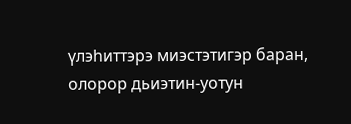үлэһиттэрэ миэстэтигэр баран, олорор дьиэтин-уотун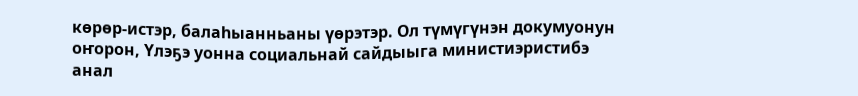көрөр-истэр, балаһыанньаны үөрэтэр. Ол түмүгүнэн докумуонун оҥорон, Үлэҕэ уонна социальнай сайдыыга министиэристибэ анал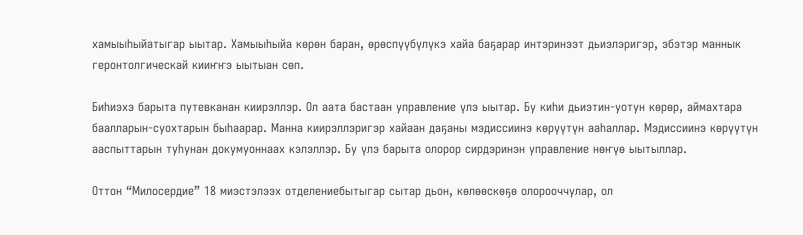хамыыһыйатыгар ыытар. Хамыыһыйа көрөн баран, өрөспүүбүлүкэ хайа баҕарар интэринээт дьиэлэригэр, эбэтэр маннык геронтолгическай кииҥҥэ ыытыан сөп.

Биһиэхэ барыта путевканан киирэллэр. Ол аата бастаан управление үлэ ыытар. Бу киһи дьиэтин-уотун көрөр, аймахтара баалларын-суохтарын быһаарар. Манна киирэллэригэр хайаан даҕаны мэдиссиинэ көрүүтүн ааһаллар. Мэдиссиинэ көрүүтүн ааспыттарын туһунан докумуоннаах кэлэллэр. Бу үлэ барыта олорор сирдэринэн управление нөҥүө ыытыллар.

Оттон “Милосердие” 18 миэстэлээх отделениебытыгар сытар дьон, көлөөскөҕө олорооччулар, ол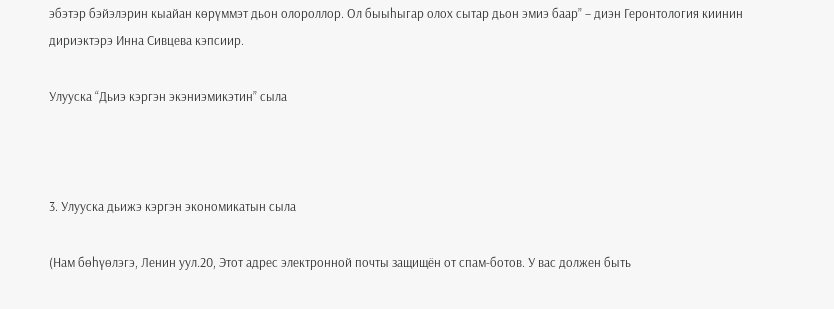эбэтэр бэйэлэрин кыайан көрүммэт дьон олороллор. Ол быыһыгар олох сытар дьон эмиэ баар” – диэн Геронтология киинин дириэктэрэ Инна Сивцева кэпсиир.

Улууска “Дьиэ кэргэн экэниэмикэтин” сыла



3. Улууска дьижэ кэргэн экономикатын сыла

(Нам бөһүөлэгэ, Ленин уул.20, Этот адрес электронной почты защищён от спам-ботов. У вас должен быть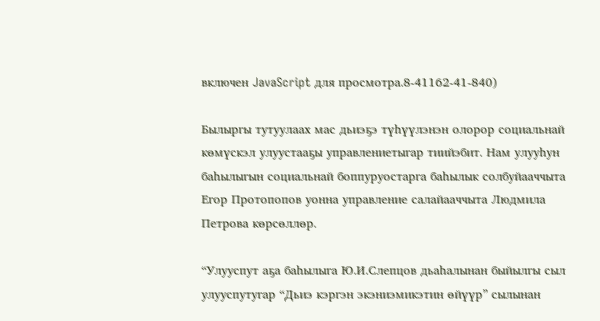включен JavaScript для просмотра.8-41162-41-840)

Былыргы тутуулаах мас дьиэҕэ түһүүлэнэн олорор социальнай көмүскэл улуустааҕы управлениетыгар тиийэбит. Нам улууһун баһылыгын социальнай боппуруостарга баһылык солбуйааччыта Егор Протопопов уонна управление салайааччыта Людмила Петрова көрсөллөр.

“Улууспут аҕа баһылыга Ю.И.Слепцов дьаһалынан быйылгы сыл улууспутугар “Дьиэ кэргэн экэниэмикэтин өйүүр” сылынан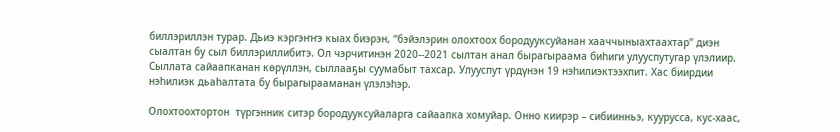биллэриллэн турар. Дьиэ кэргэҥҥэ кыах биэрэн, “бэйэлэрин олохтоох бородууксуйанан хааччыныахтаахтар” диэн сыалтан бу сыл биллэриллибитэ. Ол чэрчитинэн 2020--2021 сылтан анал бырагыраама биһиги улууспутугар үлэлиир. Сыллата сайаапканан көрүллэн, сыллааҕы суумабыт тахсар. Улууспут үрдүнэн 19 нэһилиэктээхпит. Хас биирдии нэһилиэк дьаһалтата бу бырагырааманан үлэлэһэр.

Олохтоохтортон  түргэнник ситэр бородууксуйаларга сайаапка хомуйар. Онно киирэр – сибиинньэ, куурусса, кус-хаас,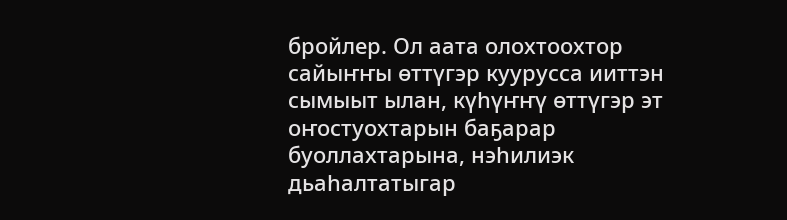бройлер. Ол аата олохтоохтор сайыҥҥы өттүгэр куурусса ииттэн сымыыт ылан, күһүҥҥү өттүгэр эт оҥостуохтарын баҕарар буоллахтарына, нэһилиэк дьаһалтатыгар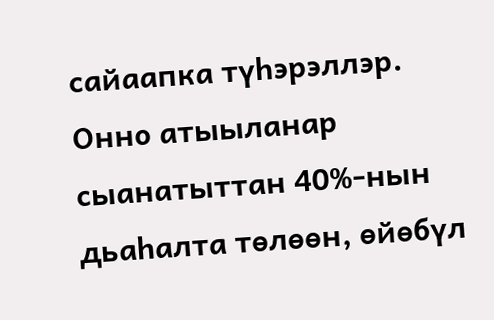сайаапка түһэрэллэр. Онно атыыланар сыанатыттан 40%-нын дьаһалта төлөөн, өйөбүл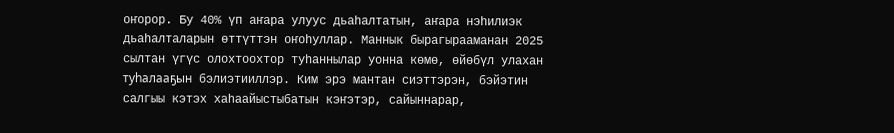оҥорор. Бу 40% үп аҥара улуус дьаһалтатын, аҥара нэһилиэк дьаһалталарын өттүттэн оҥоһуллар. Маннык бырагырааманан 2025 сылтан үгүс олохтоохтор туһаннылар уонна көмө, өйөбүл улахан туһалааҕын бэлиэтииллэр. Ким эрэ мантан сиэттэрэн, бэйэтин салгыы кэтэх хаһаайыстыбатын кэҥэтэр, сайыннарар,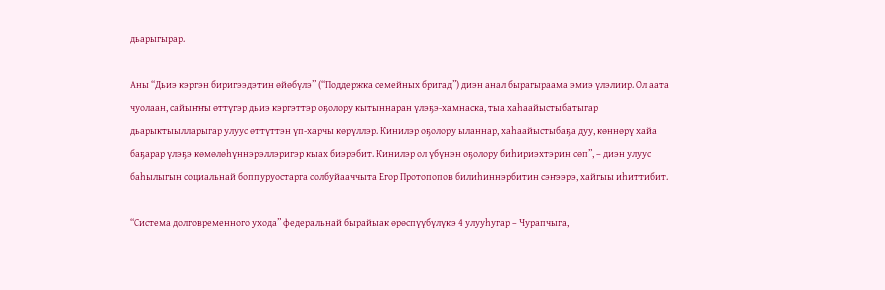дьарыгырар.

Аны “Дьиэ кэргэн биригээдэтин өйөбүлэ” (“Поддержка семейных бригад”) диэн анал бырагыраама эмиэ үлэлиир. Ол аата чуолаан, сайыҥҥы өттүгэр дьиэ кэргэттэр оҕолору кытыннаран үлэҕэ-хамнаска, тыа хаһаайыстыбатыгар дьарыктыылларыгар улуус өттүттэн үп-харчы көрүллэр. Кинилэр оҕолору ыланнар, хаһаайыстыбаҕа дуу, көннөрү хайа баҕарар үлэҕэ көмөлөһүннэрэллэригэр кыах биэрэбит. Кинилэр ол үбүнэн оҕолору биһириэхтэрин сөп”, – диэн улуус баһылыгын социальнай боппуруостарга солбуйааччыта Егор Протопопов билиһиннэрбитин сэҥээрэ, хайгыы иһиттибит.

“Система долговременного ухода” федеральнай бырайыак өрөспүүбүлүкэ 4 улууһугар – Чурапчыга,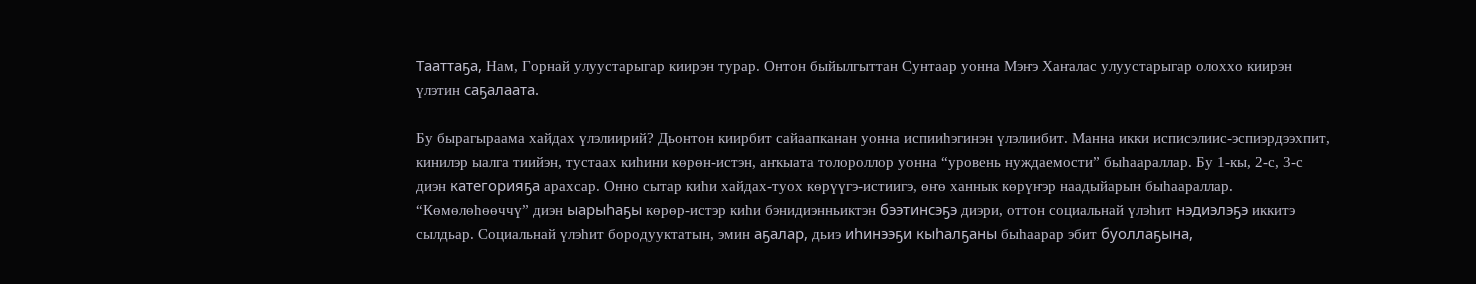Тааттаҕа, Нам, Горнай улуустарыгар киирэн турар. Онтон быйылгыттан Сунтаар уонна Мэҥэ Хаҥалас улуустарыгар олоххо киирэн үлэтин саҕалаата.

Бу бырагыраама хайдах үлэлиирий? Дьонтон киирбит сайаапканан уонна испииһэгинэн үлэлиибит. Манна икки исписэлиис-эспиэрдээхпит, кинилэр ыалга тиийэн, тустаах киһини көрөн-истэн, аҥкыата толороллор уонна “уровень нуждаемости” быһаараллар. Бу 1-кы, 2-с, 3-с диэн категорияҕа арахсар. Онно сытар киһи хайдах-туох көрүүгэ-истиигэ, өҥө ханнык көрүҥэр наадыйарын быһаараллар. “Көмөлөһөөччү” диэн ыарыһаҕы көрөр-истэр киһи бэнидиэнньиктэн бээтинсэҕэ диэри, оттон социальнай үлэһит нэдиэлэҕэ иккитэ сылдьар. Социальнай үлэһит бородууктатын, эмин аҕалар, дьиэ иһинээҕи кыһалҕаны быһаарар эбит буоллаҕына,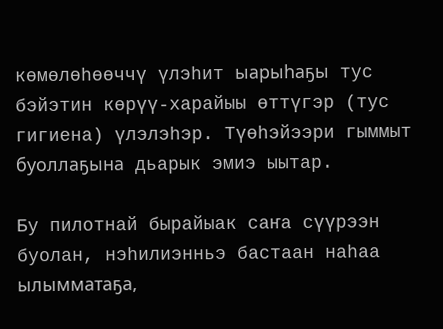көмөлөһөөччү үлэһит ыарыһаҕы тус бэйэтин көрүү-харайыы өттүгэр (тус гигиена) үлэлэһэр. Түөһэйээри гыммыт буоллаҕына дьарык эмиэ ыытар.

Бу пилотнай бырайыак саҥа сүүрээн буолан, нэһилиэнньэ бастаан наһаа ылымматаҕа,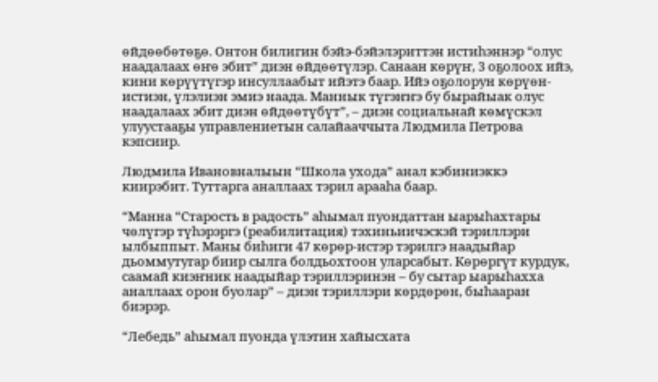өйдөөбөтөҕө. Онтон билигин бэйэ-бэйэлэриттэн истиһэннэр “олус наадалаах өҥө эбит” диэн өйдөөтүлэр. Санаан көрүҥ, 3 оҕолоох ийэ, кини көрүүтүгэр инсуллаабыт ийэтэ баар. Ийэ оҕолорун көрүөн-истиэн, үлэлиэн эмиэ наада. Маннык түгэҥҥэ бу бырайыак олус наадалаах эбит диэн өйдөөтүбүт”, – диэн социальнай көмүскэл улуустааҕы управлениетын салайааччыта Людмила Петрова кэпсиир.

Людмила Ивановналыын “Школа ухода” анал кэбиниэккэ киирэбит. Туттарга аналлаах тэрил арааһа баар.

“Манна “Старость в радость” аһымал пуондаттан ыарыһахтары чөлүгэр түһэрэргэ (реабилитация) тэхиньиичэскэй тэриллэри ылбыппыт. Маны биһиги 47 көрөр-истэр тэрилгэ наадыйар дьоммутугар биир сылга болдьохтоон уларсабыт. Көрөргүт курдук, саамай киэҥник наадыйар тэриллэринэн – бу сытар ыарыһахха аналлаах орон буолар” – диэн тэриллэри көрдөрөн, быһааран биэрэр.

“Лебедь” аһымал пуонда үлэтин хайысхата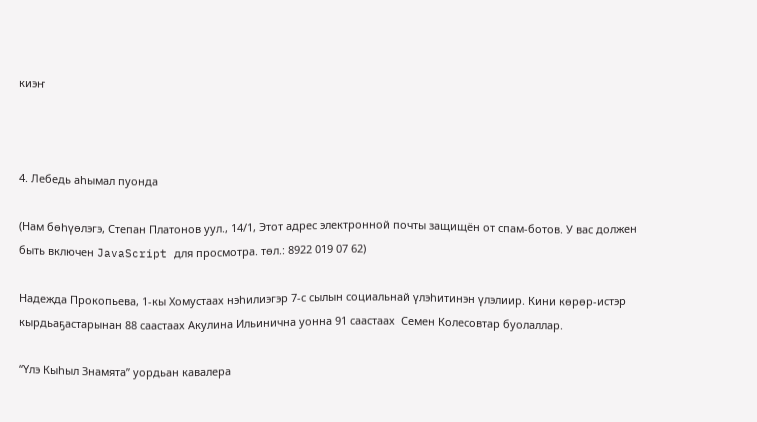киэҥ



4. Лебедь аһымал пуонда

(Нам бөһүөлэгэ, Степан Платонов уул., 14/1, Этот адрес электронной почты защищён от спам-ботов. У вас должен быть включен JavaScript для просмотра. төл.: 8922 019 07 62)

Надежда Прокопьева, 1-кы Хомустаах нэһилиэгэр 7-с сылын социальнай үлэһитинэн үлэлиир. Кини көрөр-истэр кырдьаҕастарынан 88 саастаах Акулина Ильинична уонна 91 саастаах  Семен Колесовтар буолаллар.

“Үлэ Кыһыл Знамята” уордьан кавалера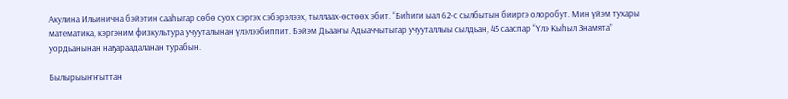Акулина Ильинична бэйэтин сааһыгар сөбө суох сэргэх сэбэрэлээх, тыллаах-өстөөх эбит. “Биһиги ыал 62-с сылбытын бииргэ олоробут. Мин үйэм тухары математика, кэргэним физкультура учууталынан үлэлээбиппит. Бэйэм Дьааҥы Адыаччытыгар учууталлыы сылдьан, 45 сааспар “Үлэ Кыһыл Знамята” уордьанынан наҕараадаланан турабын.

Былырыыҥҥыттан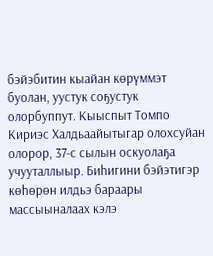бэйэбитин кыайан көрүммэт буолан, уустук соҕустук олорбуппут. Кыыспыт Томпо Кириэс Халдьаайытыгар олохсуйан олорор, 37-с сылын оскуолаҕа учууталлыыр. Биһигини бэйэтигэр көһөрөн илдьэ бараары массыыналаах кэлэ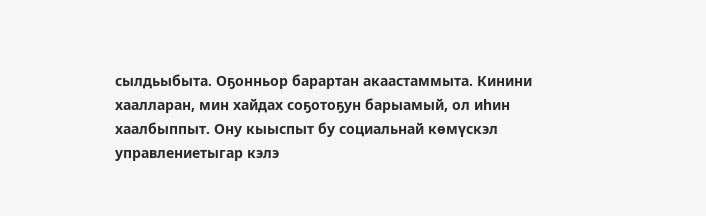сылдьыбыта. Оҕонньор барартан акаастаммыта. Кинини хаалларан, мин хайдах соҕотоҕун барыамый, ол иһин хаалбыппыт. Ону кыыспыт бу социальнай көмүскэл управлениетыгар кэлэ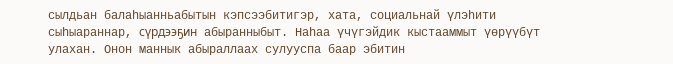сылдьан балаһыанньабытын кэпсээбитигэр, хата, социальнай үлэһити сыһыараннар, сүрдээҕин абыранныбыт. Наһаа үчүгэйдик кыстааммыт үөрүүбүт улахан. Онон маннык абыраллаах сулууспа баар эбитин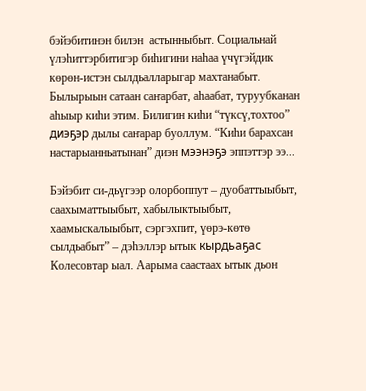бэйэбитинэн билэн  астынныбыт. Социальнай үлэһиттэрбитигэр биһигини наһаа үчүгэйдик көрөн-истэн сылдьалларыгар махтанабыт. Былырыын сатаан саҥарбат, аһаабат, туруубканан аһыыр киһи этим. Билигин киһи “түксү,тохтоо” диэҕэр дылы саҥарар буоллум. “Киһи барахсан настарыанньатынан” диэн мээнэҕэ эппэттэр ээ...

Бэйэбит си-дьүгээр олорбоппут – дуобаттыыбыт, саахыматтыыбыт, хабылыктыыбыт, хаамыскалыыбыт, сэргэхпит, үөрэ-көтө сылдьабыт” – дэһэллэр ытык кырдьаҕас Колесовтар ыал. Аарыма саастаах ытык дьон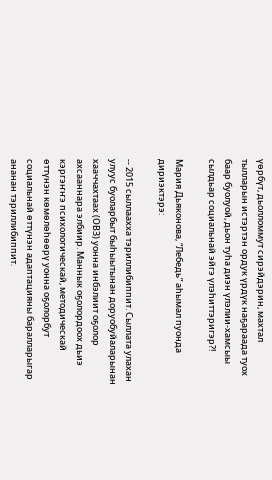үөрбүт, дьолломмут сирэйдэрин, махтал тылларын истэртэн ордук үрдүк наҕараада туох баар буолуой, дьон туһа диэн үлэлии-хамсыы сылдьар социальнай эйгэ үлэһиттэригэр?!

Мария Дьяконова, “Лебедь” аһымал пуонда дириэктэрэ:

-- 2015 сыллаахха тэриллибиппит. Сыллата улахан улуус буоларбыт быһыытынан доруобуйаларынан хааччахтаах (ОВЗ) уонна инбэлиит оҕолор ахсааннара элбиир. Маннык оҕолордоох дьиэ кэргэҥҥэ психологическай, методическай өттүнэн көмөлөһөөрү уонна оҕолорбут социальнай өттүнэн адаптацияны баралларыгар ананан тэриллибиппит.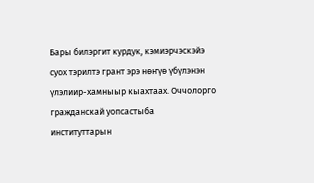Бары билэргит курдук, кэмиэрчэскэйэ суох тэрилтэ грант эрэ нөҥүө үбүлэнэн үлэлиир-хамныыр кыахтаах. Оччолорго гражданскай уопсастыба институттарын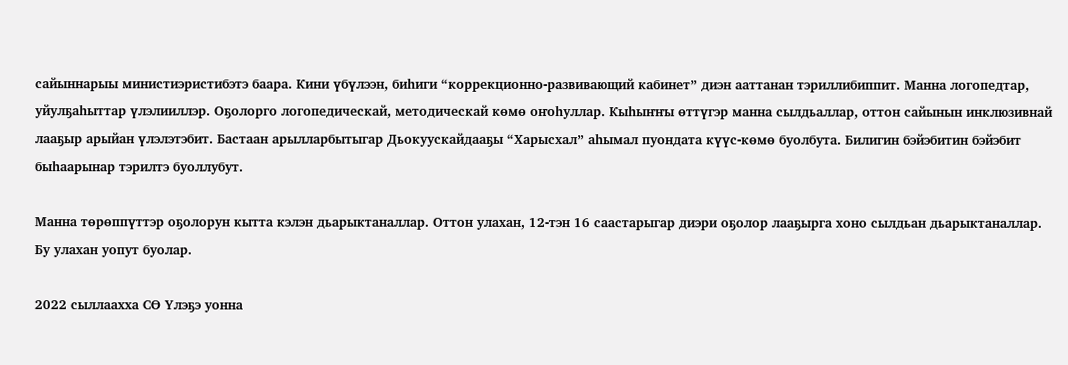сайыннарыы министиэристибэтэ баара. Кини үбүлээн, биһиги “коррекционно-развивающий кабинет” диэн ааттанан тэриллибиппит. Манна логопедтар, уйулҕаһыттар үлэлииллэр. Оҕолорго логопедическай, методическай көмө оҥоһуллар. Кыһыҥҥы өттүгэр манна сылдьаллар, оттон сайынын инклюзивнай лааҕыр арыйан үлэлэтэбит. Бастаан арылларбытыгар Дьокуускайдааҕы “Харысхал” аһымал пуондата күүс-көмө буолбута. Билигин бэйэбитин бэйэбит быһаарынар тэрилтэ буоллубут.

Манна төрөппүттэр оҕолорун кытта кэлэн дьарыктаналлар. Оттон улахан, 12-тэн 16 саастарыгар диэри оҕолор лааҕырга хоно сылдьан дьарыктаналлар. Бу улахан уопут буолар.

2022 сыллаахха СӨ Үлэҕэ уонна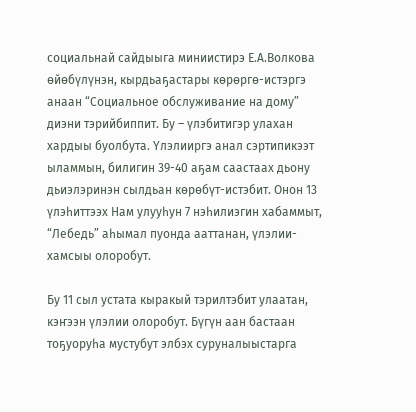социальнай сайдыыга миниистирэ Е.А.Волкова өйөбүлүнэн, кырдьаҕастары көрөргө-истэргэ анаан “Социальное обслуживание на дому” диэни тэрийбиппит. Бу – үлэбитигэр улахан хардыы буолбута. Үлэлииргэ анал сэртипикээт ыламмын, билигин 39-40 аҕам саастаах дьону дьиэлэринэн сылдьан көрөбүт-истэбит. Онон 13 үлэһиттээх Нам улууһун 7 нэһилиэгин хабаммыт, “Лебедь” аһымал пуонда ааттанан, үлэлии-хамсыы олоробут.

Бу 11 сыл устата кыракый тэрилтэбит улаатан, кэҥээн үлэлии олоробут. Бүгүн аан бастаан тоҕуоруһа мустубут элбэх суруналыыстарга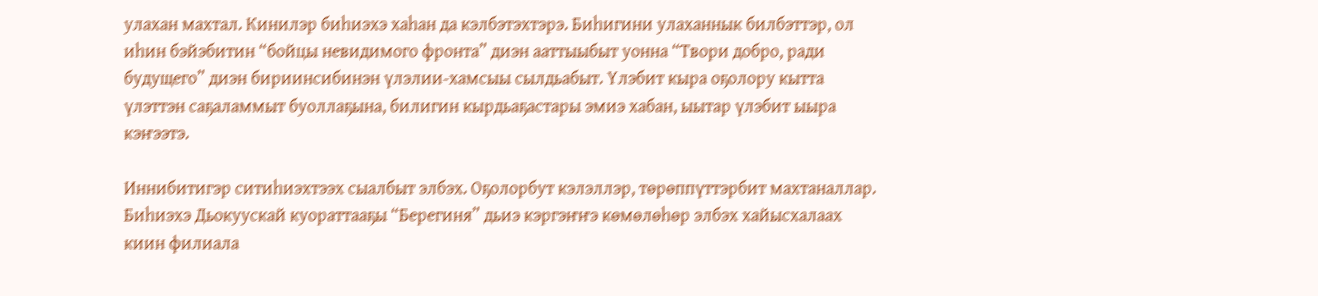улахан махтал. Кинилэр биһиэхэ хаһан да кэлбэтэхтэрэ. Биһигини улаханнык билбэттэр, ол иһин бэйэбитин “бойцы невидимого фронта” диэн ааттыыбыт уонна “Твори добро, ради будущего” диэн бириинсибинэн үлэлии-хамсыы сылдьабыт. Үлэбит кыра оҕолору кытта үлэттэн саҕаламмыт буоллаҕына, билигин кырдьаҕастары эмиэ хабан, ыытар үлэбит ыыра кэҥээтэ.

Иннибитигэр ситиһиэхтээх сыалбыт элбэх. Оҕолорбут кэлэллэр, төрөппүттэрбит махтаналлар. Биһиэхэ Дьокуускай куораттааҕы “Берегиня” дьиэ кэргэҥҥэ көмөлөһөр элбэх хайысхалаах киин филиала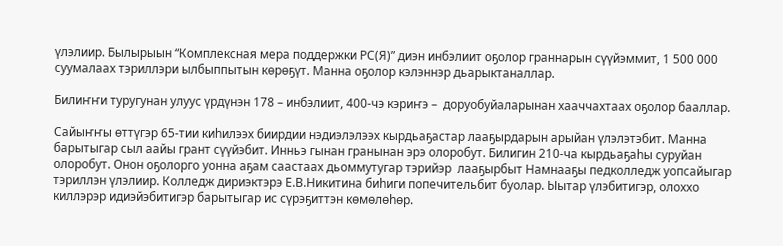үлэлиир. Былырыын “Комплексная мера поддержки РС(Я)” диэн инбэлиит оҕолор граннарын сүүйэммит, 1 500 000 суумалаах тэриллэри ылбыппытын көрөҕүт. Манна оҕолор кэлэннэр дьарыктаналлар.

Билиҥҥи туругунан улуус үрдүнэн 178 – инбэлиит, 400-чэ кэриҥэ –  доруобуйаларынан хааччахтаах оҕолор бааллар.

Сайыҥҥы өттүгэр 65-тии киһилээх биирдии нэдиэлэлээх кырдьаҕастар лааҕырдарын арыйан үлэлэтэбит. Манна барытыгар сыл аайы грант сүүйэбит. Инньэ гынан гранынан эрэ олоробут. Билигин 210-ча кырдьаҕаһы суруйан олоробут. Онон оҕолорго уонна аҕам саастаах дьоммутугар тэрийэр  лааҕырбыт Намнааҕы педколледж уопсайыгар тэриллэн үлэлиир. Колледж дириэктэрэ Е.В.Никитина биһиги попечительбит буолар. Ыытар үлэбитигэр, олоххо киллэрэр идиэйэбитигэр барытыгар ис сүрэҕиттэн көмөлөһөр.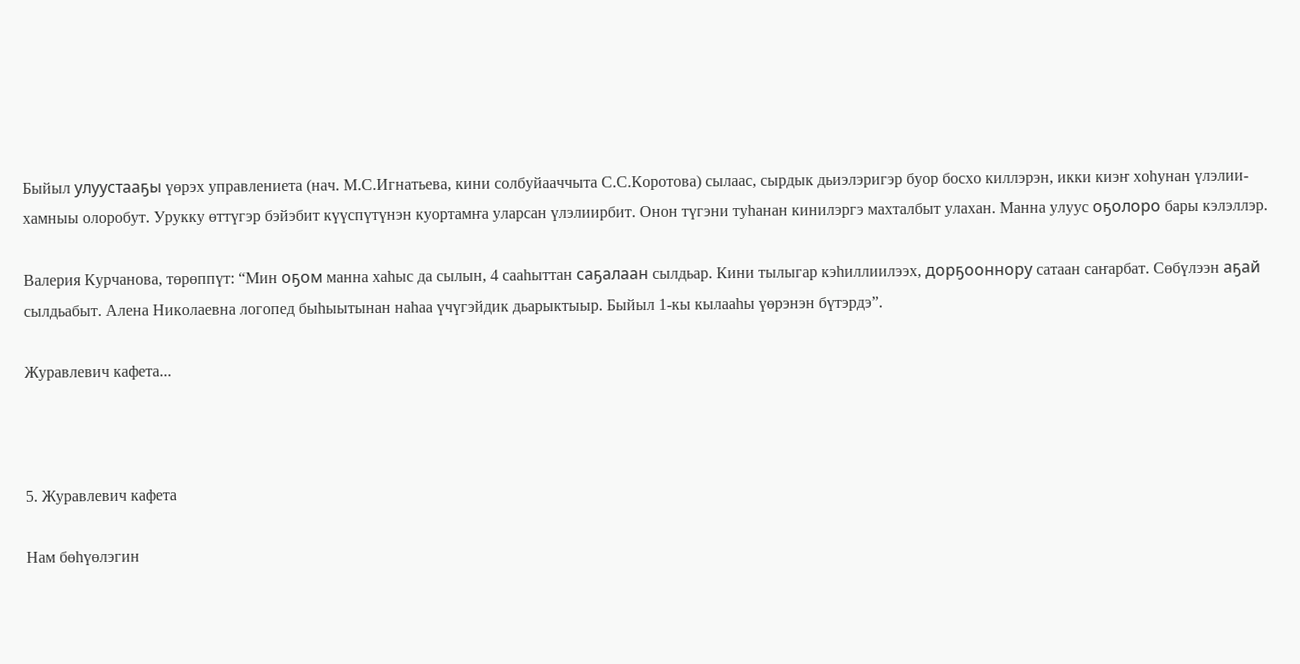Быйыл улуустааҕы үөрэх управлениета (нач. М.С.Игнатьева, кини солбуйааччыта С.С.Коротова) сылаас, сырдык дьиэлэригэр буор босхо киллэрэн, икки киэҥ хоһунан үлэлии-хамныы олоробут. Урукку өттүгэр бэйэбит күүспүтүнэн куортамҥа уларсан үлэлиирбит. Онон түгэни туһанан кинилэргэ махталбыт улахан. Манна улуус оҕолоро бары кэлэллэр.

Валерия Курчанова, төрөппүт: “Мин оҕом манна хаһыс да сылын, 4 сааһыттан саҕалаан сылдьар. Кини тылыгар кэһиллиилээх, дорҕооннору сатаан саҥарбат. Сөбүлээн аҕай сылдьабыт. Алена Николаевна логопед быһыытынан наһаа үчүгэйдик дьарыктыыр. Быйыл 1-кы кылааһы үөрэнэн бүтэрдэ”.

Журавлевич кафета...



5. Журавлевич кафета

Нам бөһүөлэгин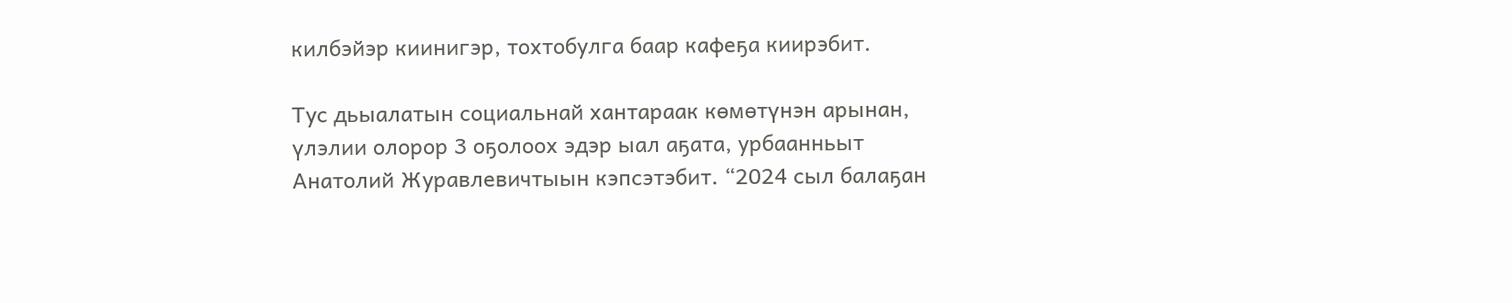килбэйэр киинигэр, тохтобулга баар кафеҕа киирэбит.

Тус дьыалатын социальнай хантараак көмөтүнэн арынан, үлэлии олорор 3 оҕолоох эдэр ыал аҕата, урбаанньыт Анатолий Журавлевичтыын кэпсэтэбит. “2024 сыл балаҕан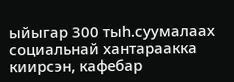ыйыгар 300 тыһ.суумалаах социальнай хантараакка киирсэн, кафебар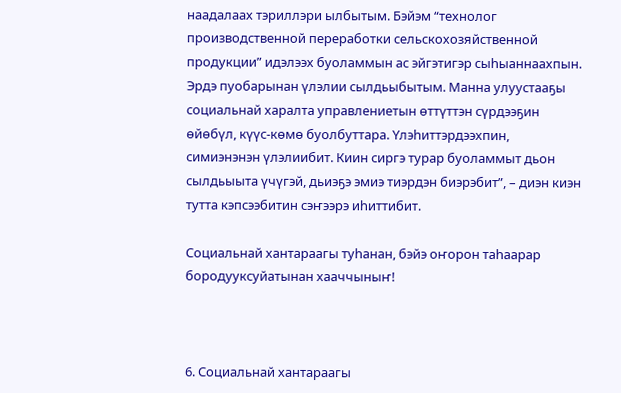наадалаах тэриллэри ылбытым. Бэйэм “технолог производственной переработки сельскохозяйственной продукции” идэлээх буоламмын ас эйгэтигэр сыһыаннаахпын. Эрдэ пуобарынан үлэлии сылдьыбытым. Манна улуустааҕы социальнай харалта управлениетын өттүттэн сүрдээҕин өйөбүл, күүс-көмө буолбуттара. Үлэһиттэрдээхпин, симиэнэнэн үлэлиибит. Киин сиргэ турар буоламмыт дьон сылдьыыта үчүгэй, дьиэҕэ эмиэ тиэрдэн биэрэбит”, – диэн киэн тутта кэпсээбитин сэҥээрэ иһиттибит.

Социальнай хантараагы туһанан, бэйэ оҥорон таһаарар бородууксуйатынан хааччыныҥ!



6. Социальнай хантараагы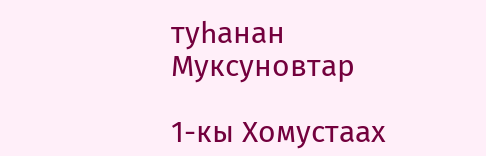туһанан Муксуновтар

1-кы Хомустаах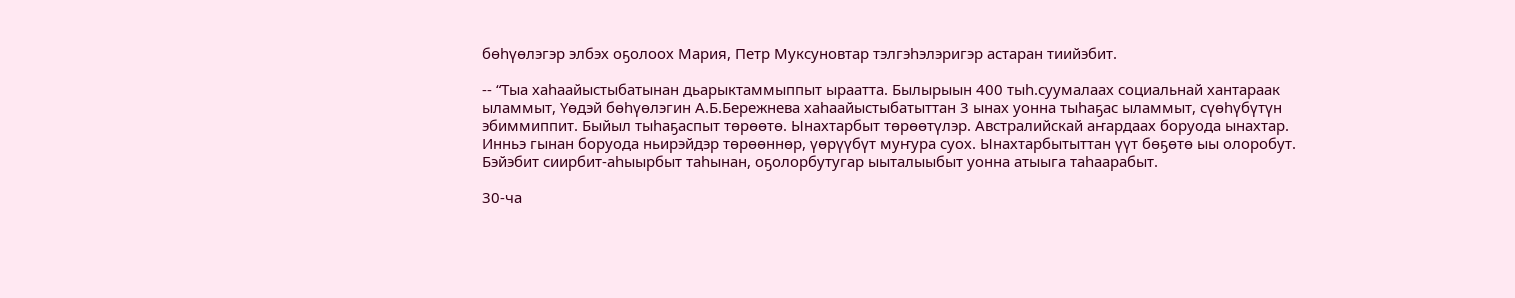бөһүөлэгэр элбэх оҕолоох Мария, Петр Муксуновтар тэлгэһэлэригэр астаран тиийэбит.

-- “Тыа хаһаайыстыбатынан дьарыктаммыппыт ыраатта. Былырыын 400 тыһ.суумалаах социальнай хантараак ыламмыт, Үөдэй бөһүөлэгин А.Б.Бережнева хаһаайыстыбатыттан 3 ынах уонна тыһаҕас ыламмыт, сүөһүбүтүн эбиммиппит. Быйыл тыһаҕаспыт төрөөтө. Ынахтарбыт төрөөтүлэр. Австралийскай аҥардаах боруода ынахтар. Инньэ гынан боруода ньирэйдэр төрөөннөр, үөрүүбүт муҥура суох. Ынахтарбытыттан үүт бөҕөтө ыы олоробут. Бэйэбит сиирбит-аһыырбыт таһынан, оҕолорбутугар ыыталыыбыт уонна атыыга таһаарабыт.

30-ча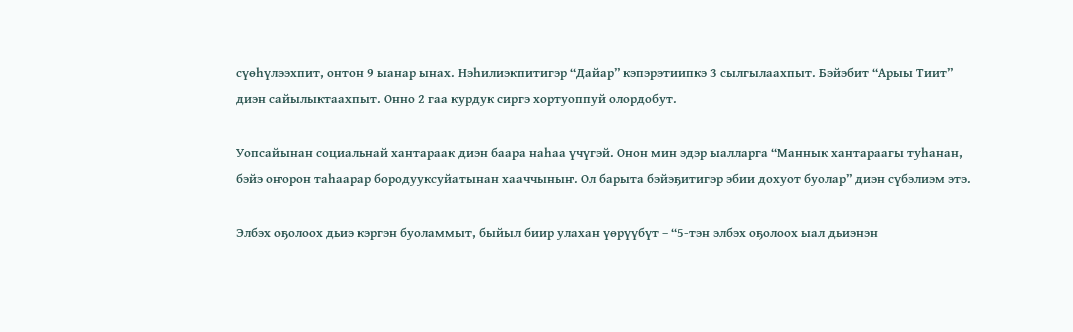сүөһүлээхпит, онтон 9 ыанар ынах. Нэһилиэкпитигэр “Дайар” кэпэрэтиипкэ 3 сылгылаахпыт. Бэйэбит “Арыы Тиит” диэн сайылыктаахпыт. Онно 2 гаа курдук сиргэ хортуоппуй олордобут.

Уопсайынан социальнай хантараак диэн баара наһаа үчүгэй. Онон мин эдэр ыалларга “Маннык хантараагы туһанан, бэйэ оҥорон таһаарар бородууксуйатынан хааччыныҥ. Ол барыта бэйэҕитигэр эбии дохуот буолар” диэн сүбэлиэм этэ.

Элбэх оҕолоох дьиэ кэргэн буоламмыт, быйыл биир улахан үөрүүбүт – “5-тэн элбэх оҕолоох ыал дьиэнэн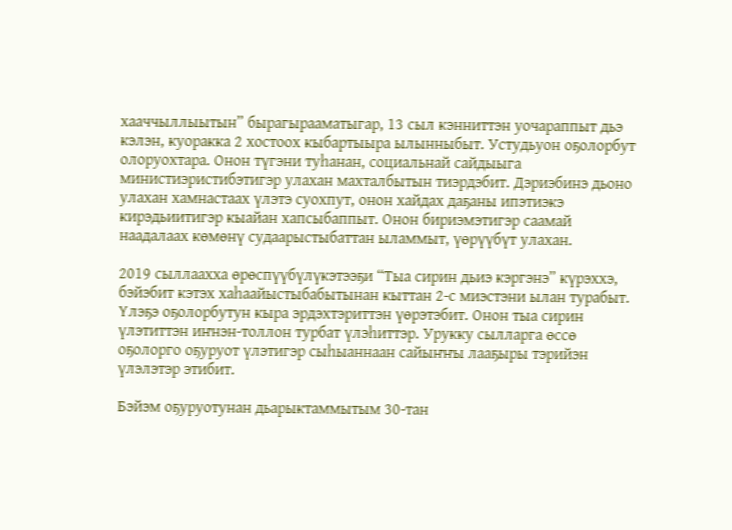хааччыллыытын” бырагырааматыгар, 13 сыл кэнниттэн уочараппыт дьэ кэлэн, куоракка 2 хостоох кыбартыыра ылынныбыт. Устудьуон оҕолорбут олоруохтара. Онон түгэни туһанан, социальнай сайдыыга министиэристибэтигэр улахан махталбытын тиэрдэбит. Дэриэбинэ дьоно улахан хамнастаах үлэтэ суохпут, онон хайдах даҕаны ипэтиэкэ кирэдьиитигэр кыайан хапсыбаппыт. Онон бириэмэтигэр саамай наадалаах көмөнү судаарыстыбаттан ыламмыт, үөрүүбүт улахан.

2019 сыллаахха өрөспүүбүлүкэтээҕи “Тыа сирин дьиэ кэргэнэ” күрэххэ, бэйэбит кэтэх хаһаайыстыбабытынан кыттан 2-с миэстэни ылан турабыт. Үлэҕэ оҕолорбутун кыра эрдэхтэриттэн үөрэтэбит. Онон тыа сирин үлэтиттэн иҥнэн-толлон турбат үлэһиттэр. Урукку сылларга өссө оҕолорго оҕуруот үлэтигэр сыһыаннаан сайыҥҥы лааҕыры тэрийэн үлэлэтэр этибит.

Бэйэм оҕуруотунан дьарыктаммытым 30-тан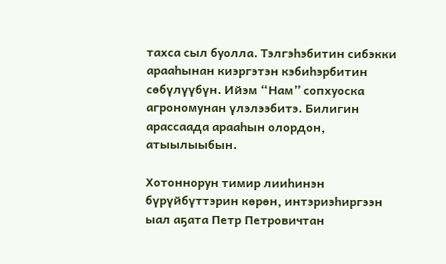тахса сыл буолла. Тэлгэһэбитин сибэкки арааһынан киэргэтэн кэбиһэрбитин сөбүлүүбүн. Ийэм “Нам” сопхуоска агрономунан үлэлээбитэ. Билигин арассаада арааһын олордон, атыылыыбын.

Хотоннорун тимир лииһинэн бүрүйбүттэрин көрөн, интэриэһиргээн ыал аҕата Петр Петровичтан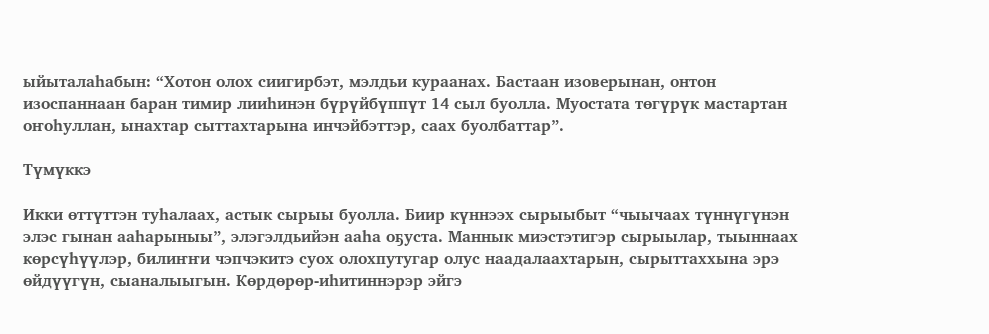ыйыталаһабын: “Хотон олох сиигирбэт, мэлдьи кураанах. Бастаан изоверынан, онтон изоспаннаан баран тимир лииһинэн бүрүйбүппүт 14 сыл буолла. Муостата төгүрүк мастартан оҥоһуллан, ынахтар сыттахтарына инчэйбэттэр, саах буолбаттар”.

Түмүккэ

Икки өттүттэн туһалаах, астык сырыы буолла. Биир күннээх сырыыбыт “чыычаах түннүгүнэн элэс гынан ааһарыныы”, элэгэлдьийэн ааһа оҕуста. Маннык миэстэтигэр сырыылар, тыыннаах көрсүһүүлэр, билиҥҥи чэпчэкитэ суох олохпутугар олус наадалаахтарын, сырыттаххына эрэ өйдүүгүн, сыаналыыгын. Көрдөрөр-иһитиннэрэр эйгэ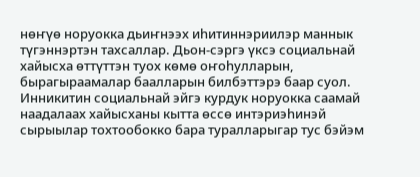нөҥүө норуокка дьиҥнээх иһитиннэриилэр маннык түгэннэртэн тахсаллар. Дьон-сэргэ үксэ социальнай хайысха өттүттэн туох көмө оҥоһулларын, бырагыраамалар баалларын билбэттэрэ баар суол. Инникитин социальнай эйгэ курдук норуокка саамай наадалаах хайысханы кытта өссө интэриэһинэй сырыылар тохтообокко бара туралларыгар тус бэйэм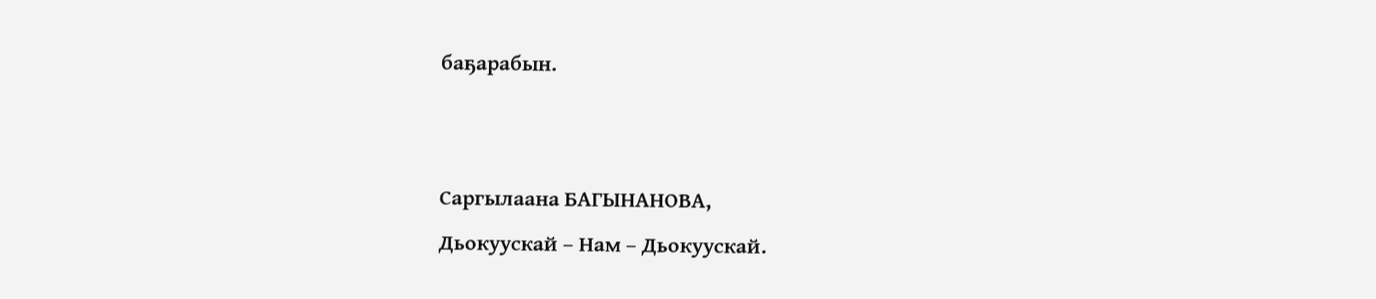баҕарабын.


Саргылаана БАГЫНАНОВА,
Дьокуускай – Нам – Дьокуускай.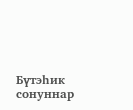Бүтэһик сонуннар